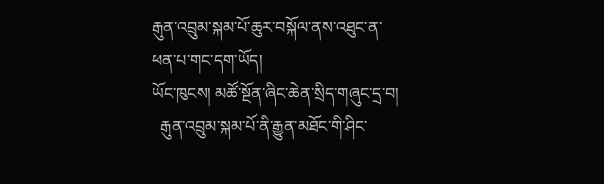རྒུན་འབྲུམ་སྐམ་པོ་ཆུར་བསྐོལ་ནས་འཐུང་ན་ཕན་པ་གང་དག་ཡོད།
ཡོང་ཁུངས། མཚོ་སྔོན་ཞིང་ཆེན་སྲིད་གཞུང་དྲ་བ།
  རྒུན་འབྲུམ་སྐམ་པོ་ནི་རྒྱུན་མཐོང་གི་ཤིང་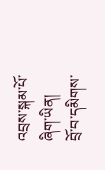འབྲས་སྐམ་པོ་ཞིག་ཡིན།    བྲོ་བ་དམིགས་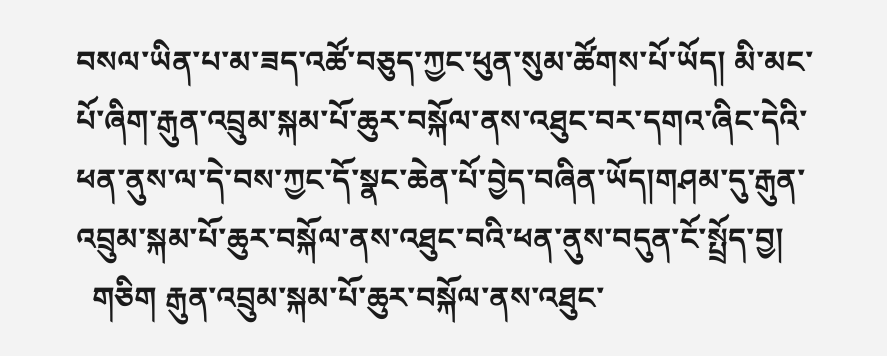བསལ་ཡིན་པ་མ་ཟད་འཚོ་བཅུད་ཀྱང་ཕུན་སུམ་ཚོགས་པོ་ཡོད། མི་མང་པོ་ཞིག་རྒུན་འབྲུམ་སྐམ་པོ་ཆུར་བསྐོལ་ནས་འཐུང་བར་དགའ་ཞིང་དེའི་ཕན་ནུས་ལ་དེ་བས་ཀྱང་དོ་སྣང་ཆེན་པོ་བྱེད་བཞིན་ཡོད།གཤམ་དུ་རྒུན་འབྲུམ་སྐམ་པོ་ཆུར་བསྐོལ་ནས་འཐུང་བའི་ཕན་ནུས་བདུན་ངོ་སྤྲོད་བྱ།
  གཅིག རྒུན་འབྲུམ་སྐམ་པོ་ཆུར་བསྐོལ་ནས་འཐུང་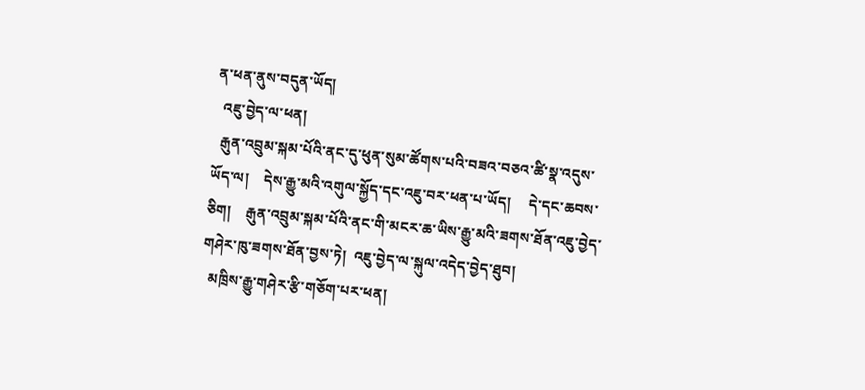ན་ཕན་ནུས་བདུན་ཡོད།
  འཇུ་བྱེད་ལ་ཕན།
  རྒུན་འབྲུམ་སྐམ་པོའི་ནང་དུ་ཕུན་སུམ་ཚོགས་པའི་བཟའ་བཅའ་ཚི་སྣ་འདུས་ཡོད་ལ།    དེས་རྒྱུ་མའི་འགུལ་སྐྱོད་དང་འཇུ་བར་ཕན་པ་ཡོད།     དེ་དང་ཆབས་ཅིག།    རྒུན་འབྲུམ་སྐམ་པོའི་ནང་གི་མངར་ཆ་ཡིས་རྒྱུ་མའི་ཟགས་ཐོན་འཇུ་བྱེད་གཤེར་ཁུ་ཟགས་ཐོན་བྱས་ཏེ།  འཇུ་བྱེད་ལ་སྐུལ་འདེད་བྱེད་ཐུབ།
  མཁྲིས་རྒྱུ་གཤེར་རྩི་གཅོག་པར་ཕན།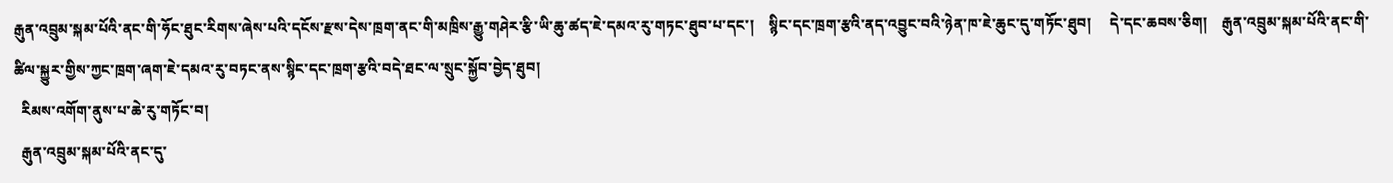རྒུན་འབྲུམ་སྐམ་པོའི་ནང་གི་ཧོང་ཐུང་རིགས་ཞེས་པའི་དངོས་རྫས་དེས་ཁྲག་ནང་གི་མཁྲིས་རྒྱུ་གཤེར་རྩི་ཡི་ཆུ་ཚད་ཇེ་དམའ་རུ་གཏང་ཐུབ་པ་དང་།    སྙིང་དང་ཁྲག་རྩའི་ནད་འབྱུང་བའི་ཉེན་ཁ་ཇེ་ཆུང་དུ་གཏོང་ཐུབ།     དེ་དང་ཆབས་ཅིག།    རྒུན་འབྲུམ་སྐམ་པོའི་ནང་གི་ཚིལ་སྐྱུར་གྱིས་ཀྱང་ཁྲག་ཞག་ཇེ་དམའ་རུ་བཏང་ནས་སྙིང་དང་ཁྲག་རྩའི་བདེ་ཐང་ལ་སྲུང་སྐྱོབ་བྱེད་ཐུབ།
  རིམས་འགོག་ནུས་པ་ཆེ་རུ་གཏོང་བ།
  རྒུན་འབྲུམ་སྐམ་པོའི་ནང་དུ་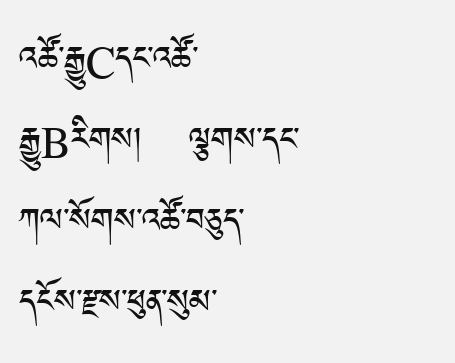འཚོ་རྒྱུCདང་འཚོ་རྒྱུBརིགས།    ལྕགས་དང་ཀལ་སོགས་འཚོ་བཅུད་དངོས་རྫས་ཕུན་སུམ་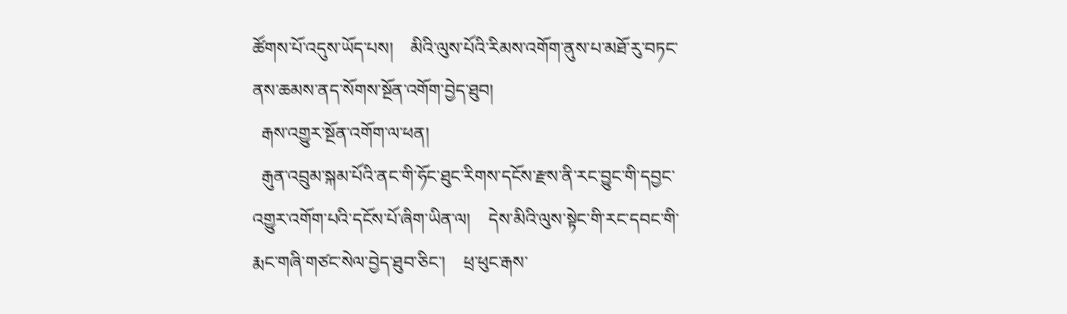ཚོགས་པོ་འདུས་ཡོད་པས།    མིའི་ལུས་པོའི་རིམས་འགོག་ནུས་པ་མཐོ་རུ་བཏང་ནས་ཆམས་ནད་སོགས་སྔོན་འགོག་བྱེད་ཐུབ།
  རྒས་འགྱུར་སྔོན་འགོག་ལ་ཕན།
  རྒུན་འབྲུམ་སྐམ་པོའི་ནང་གི་ཧོང་ཐུང་རིགས་དངོས་རྫས་ནི་རང་བྱུང་གི་དབྱང་འགྱུར་འགོག་པའི་དངོས་པོ་ཞིག་ཡིན་ལ།    དེས་མིའི་ལུས་སྟེང་གི་རང་དབང་གི་རྨང་གཞི་གཙང་སེལ་བྱེད་ཐུབ་ཅིང་།    ཕྲ་ཕུང་རྒས་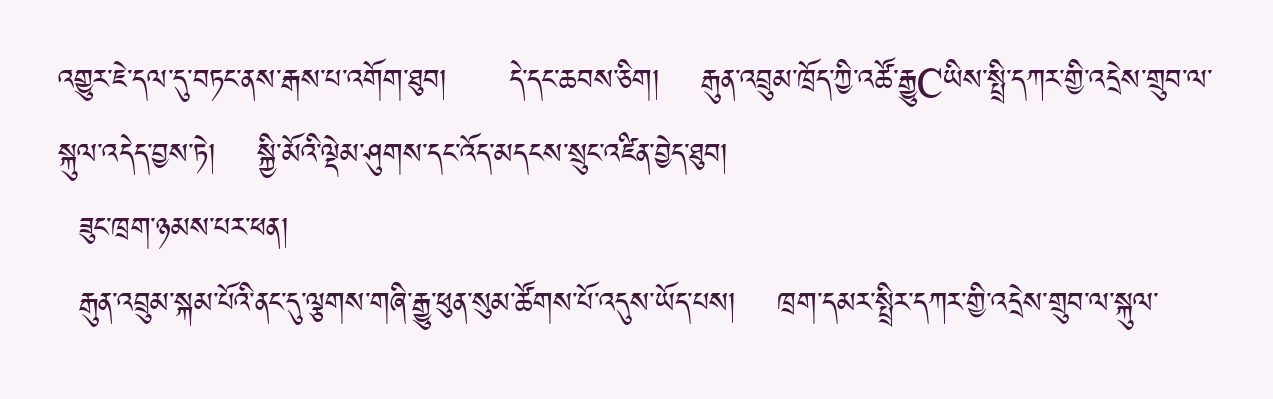འགྱུར་ཇེ་དལ་དུ་བཏང་ནས་རྒས་པ་འགོག་ཐུབ།      དེ་དང་ཆབས་ཅིག།    རྒུན་འབྲུམ་ཁྲོད་ཀྱི་འཚོ་རྒྱུCཡིས་སྤྲི་དཀར་གྱི་འདྲེས་གྲུབ་ལ་སྐུལ་འདེད་བྱས་ཏེ།    སྐྱི་མོའི་ལྡེམ་ཤུགས་དང་འོད་མདངས་སྲུང་འཛིན་བྱེད་ཐུབ།
  ཟུང་ཁྲག་ཉམས་པར་ཕན།
  རྒུན་འབྲུམ་སྐམ་པོའི་ནང་དུ་ལྕགས་གཞི་རྒྱུ་ཕུན་སུམ་ཚོགས་པོ་འདུས་ཡོད་པས།    ཁྲག་དམར་སྤྲིར་དཀར་གྱི་འདྲེས་གྲུབ་ལ་སྐུལ་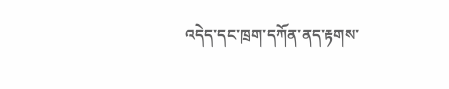འདེད་དང་ཁྲག་དཀོན་ནད་རྟགས་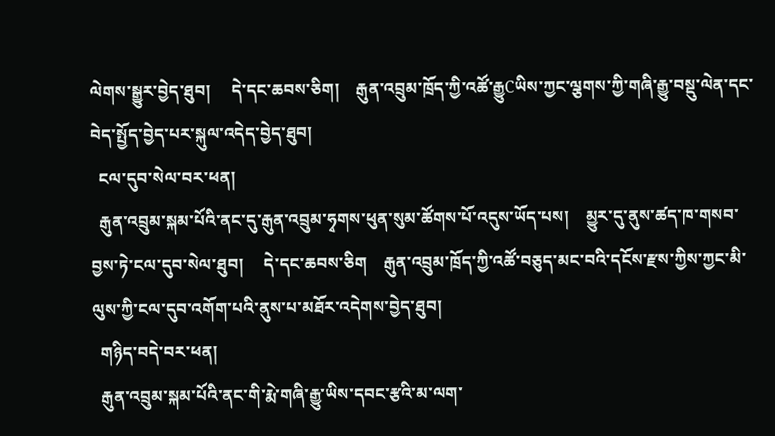ལེགས་སྒྱུར་བྱེད་ཐུབ།     དེ་དང་ཆབས་ཅིག།    རྒུན་འབྲུམ་ཁྲོད་ཀྱི་འཚོ་རྒྱུCཡིས་ཀྱང་ལྕགས་ཀྱི་གཞི་རྒྱུ་བསྡུ་ལེན་དང་བེད་སྤྱོད་བྱེད་པར་སྐུལ་འདེད་བྱེད་ཐུབ།
  ངལ་དུབ་སེལ་བར་ཕན།
  རྒུན་འབྲུམ་སྐམ་པོའི་ནང་དུ་རྒུན་འབྲུམ་ཧྭགས་ཕུན་སུམ་ཚོགས་པོ་འདུས་ཡོད་པས།    མྱུར་དུ་ནུས་ཚད་ཁ་གསབ་བྱས་ཏེ་ངལ་དུབ་སེལ་ཐུབ།     དེ་དང་ཆབས་ཅིག    རྒུན་འབྲུམ་ཁྲོད་ཀྱི་འཚོ་བཅུད་མང་བའི་དངོས་རྫས་ཀྱིས་ཀྱང་མི་ལུས་ཀྱི་ངལ་དུབ་འགོག་པའི་ནུས་པ་མཐོར་འདེགས་བྱེད་ཐུབ།
  གཉིད་བདེ་བར་ཕན།
  རྒུན་འབྲུམ་སྐམ་པོའི་ནང་གི་རྨེ་གཞི་རྒྱུ་ཡིས་དབང་རྩའི་མ་ལག་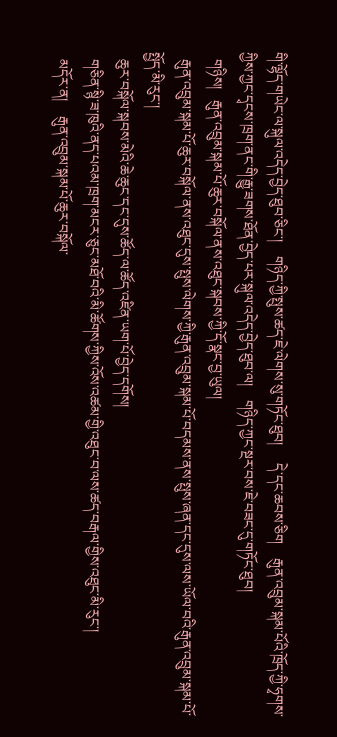གི་ལྷོད་གཡེང་ལ་སྐུལ་འདེད་བྱེད་ཐུབ་ཅིང་།    གཉིད་ཀྱི་སྤུས་ཚད་ཇེ་ལེགས་སུ་གཏོང་ཐུབ།     དེ་དང་ཆབས་ཅིག    རྒུན་འབྲུམ་སྐམ་པོའི་ཁྲོད་ཀྱི་ཧྭགས་ཀྱིས་ཀྱང་དྭངས་ཁྲག་ནང་གི་རྒྱུ་ཟགས་ཐོན་བྱེད་པར་སྐུལ་འདེད་བྱེད་ཐུབ་ལ།    གཉིད་ཀྱང་སྔར་བས་ཇེ་བཟང་དུ་གཏོང་ཐུབ།
  གཉིས།   རྒུན་འབྲུམ་སྐམ་པོ་ཆུར་བསྐོལ་ནས་འཐུང་སྐབས་ཀྱི་དོ་སྣང་བྱ་ཡུལ།
  རྒུན་འབྲུམ་སྐམ་པོ་ཆུར་བསྐོལ་ནས་འཐུང་དུས་སྤུས་ལེགས་ཀྱི་རྒུན་འབྲུམ་སྐམ་པོ་བདམས་ནས་སྤུས་ཞན་དང་དུས་ལས་ཡོལ་བའི་རྒུན་འབྲུམ་སྐམ་པོ་སྤྱོད་མི་རུང་།
  ཆུར་བསྐོལ་སྐབས་མེའི་ཆེ་ཆུང་དང་དུས་ཚོད་ལ་ཚོད་འཛིན་ཡག་པོ་བྱེད་དགོས།
  གཅིན་སྙི་ཟ་ཁུའི་ནད་པའམ་ཁྲག་མངར་ཅུང་མཐོ་བའི་མི་ཚོགས་ཀྱིས་འོས་འཚམ་གྱི་འཐུང་བ་ལས་ཚད་བརྒལ་གྱིས་འཐུང་མི་རུང་།
  མདོར་ན།    རྒུན་འབྲུམ་སྐམ་པོ་ཆུར་བསྐོལ་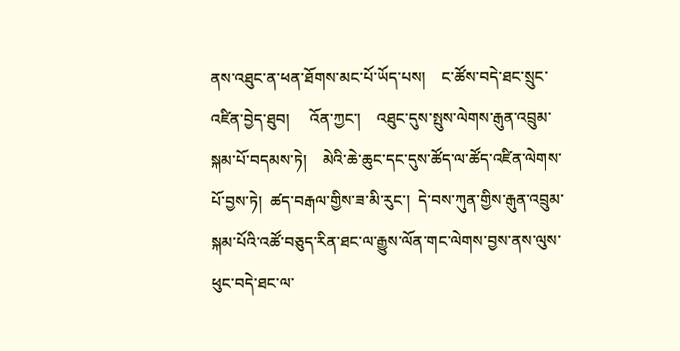ནས་འཐུང་ན་ཕན་ཐོགས་མང་པོ་ཡོད་པས།    ང་ཚོས་བདེ་ཐང་སྲུང་འཛིན་བྱེད་ཐུབ།     འོན་ཀྱང་།    འཐུང་དུས་སྤུས་ལེགས་རྒུན་འབྲུམ་སྐམ་པོ་བདམས་ཏེ།    མེའི་ཆེ་ཆུང་དང་དུས་ཚོད་ལ་ཚོད་འཛིན་ལེགས་པོ་བྱས་ཏེ།  ཚད་བརྒལ་གྱིས་ཟ་མི་རུང་།  དེ་བས་ཀུན་གྱིས་རྒུན་འབྲུམ་སྐམ་པོའི་འཚོ་བཅུད་རིན་ཐང་ལ་རྒྱུས་ལོན་གང་ལེགས་བྱས་ནས་ལུས་ཕུང་བདེ་ཐང་ལ་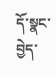དོ་སྣང་བྱེད་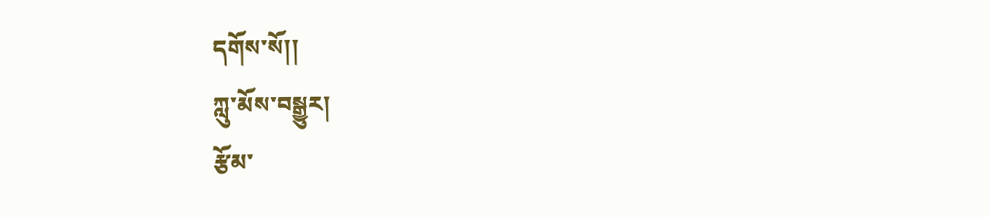དགོས་སོ།།
ཀླུ་མོས་བསྒྱུར།
རྩོམ་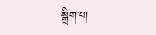སྒྲིག་པ།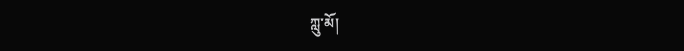ཀླུ་མོ།